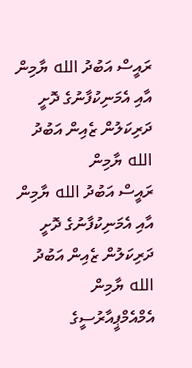ރައީސް އަބުދު الله ޔާމިން އާއި އެމަނިކުފާނުގެ ދޮށީ ދަރިކަލުން ޒެއިން އަބުދު الله ޔާމިން
ރައީސް އަބުދު الله ޔާމިން އާއި އެމަނިކުފާނުގެ ދޮށީ ދަރިކަލުން ޒެއިން އަބުދު الله ޔާމިން
އެމްއެމްޕީއާރުސީގެ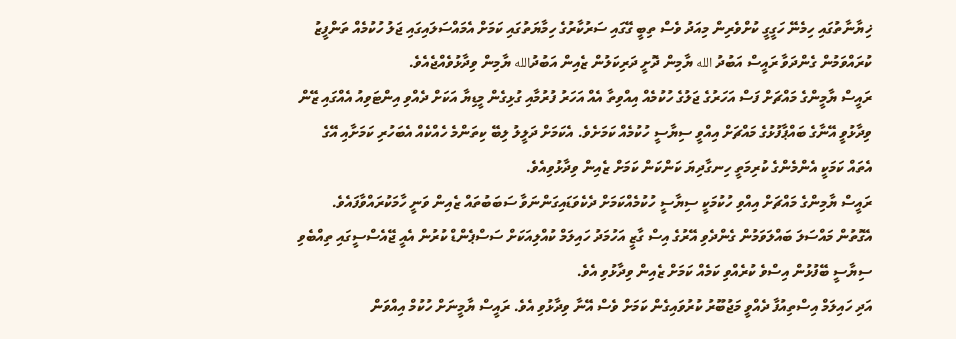ޚިޔާނާތުގައި ހިމެނޭ ހަގީގީ ކުށްވެރިން މިއަދު ވެސް ތިބީ ގޭގައި ސަރުކާރުގެ ހިމާޔަތުގައި ކަމަށް އެމައްސަލައިގައި ޖަލު ހުކުމެއް ތަންފީޒު ކުރައްވަމުން ގެންދަވާ ރައީސް އަބުދު الله ޔާމިން ދޮށީ ދަރިކަލުން ޒެއިން އަބުދުالله ޔާމިން ވިދާޅުވެއްޖެއެވެ.
ރައީސް ޔާމީންގެ މައްޗަށް ފަސް އަހަރުގެ ޖަލުގެ ހުކުމެއް އިއްވިތާ އެއް އަހަރު ފުރުމާއި ގުޅިގެން މީޑިޔާ އަކަށް ދެއްވި އިންޓަވިއު އެއްގައި ޒޭން ވިދާޅުވީ އޭނާގެ ބައްޕާފުޅުގެ މައްޗަށް އިއްވީ ސިޔާސީ ހުކުމެއް ކަމަށެވެ. އެކަމަށް ދަލީލު ލިބޭ ކިތަންމެ ހެއްކެއް އެބަހުރި ކަމަށާއި އޭގެ އެތައް ކަމަކީ އެންމެންގެ ކުރިމަތީ ހިނގާދިޔަ ކަންކަން ކަމަށް ޒެއިން ވިދާޅުވިއެވެ.
ރައީސް ޔާމިންގެ މައްޗަށް އިއްވި ހުކުމަކީ ސިޔާސީ ހުކުމެއްކަމަށް ދެކެވަޑައިގަންނަވާ ސަބަބުތައް ޒެއިން ވަނީ ހާމަކުރައްވާފައެވެ. އެގޮތުން މައްސަލަ ބައްލަވަމުން ގެންދެވި އޭރުގެ އިސް ގާޒީ އަހުމަދު ހައިލަމް ކުއްލިއަކަށް ސަސްޕެންޑް ކުރުން އެއީ ޖޭއެސްސީގައި ތިއްބެވި ސިޔާސީ ބޭފުޅުން އިސްވެ ކުރެއްވި ކަމެއް ކަމަށް ޒެއިން ވިދާޅުވި އެވެ.
އަދި ހައިލަމް އިސްތިއުފާ ދެއްވީ މަޖުބޫރު ކުރުވައިގެން ކަމަށް ވެސް އޭނާ ވިދާޅުވި އެވެ. ރައީސް ޔާމީނަށް ހުކުމް އިއްވަން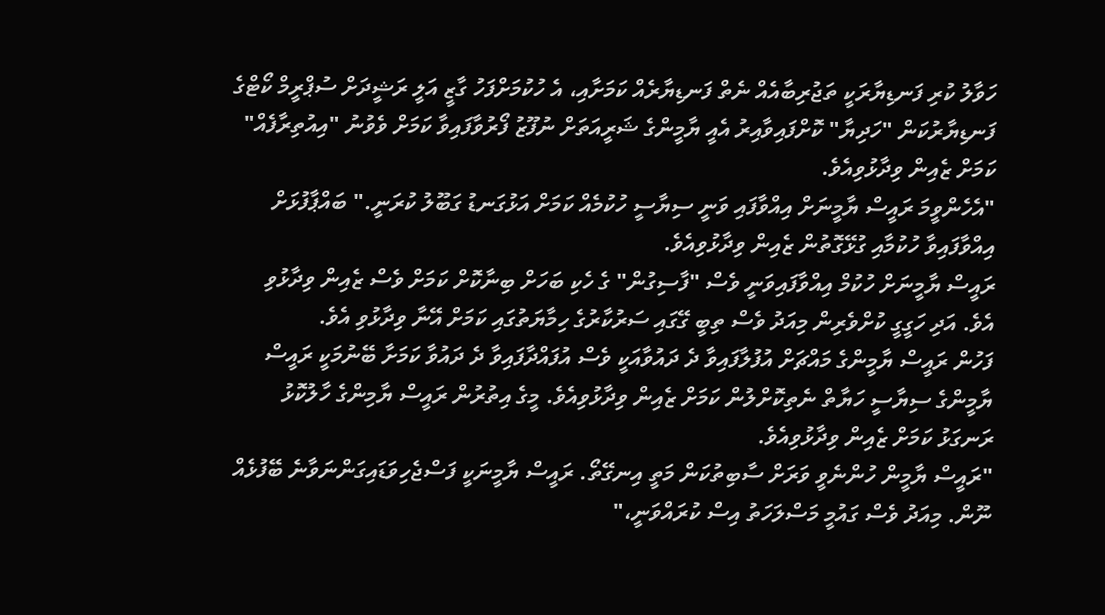ހަވާލު ކުރި ފަނޑިޔާރަކީ ތަޖުރިބާއެއް ނެތް ފަނޑިޔާރެއް ކަމަށާއި، އެ ހުކުމަށްފަހު ގާޒީ އަލީ ރަޝީދަށް ސުޕްރީމް ކޯޓްގެ ފަނޑިޔާރުކަން "ހަދިޔާ" ކޮށްފައިވާއިރު އެއީ ޔާމީންގެ ޝަރީއަތަށް ނުފޫޒު ފޯރުވާފައިވާ ކަމަށް ވެވުނު "އިއުތިރާފެއް" ކަމަށް ޒެއިން ވިދާޅުވިއެވެ.
"އެހެންވީމަ ރައީސް ޔާމީނަށް އިއްވާފައި ވަނީ ސިޔާސީ ހުކުމެއް ކަމަށް އަޅުގަނޑު ގަބޫލު ކުރަނީ." ބައްޕާފުޅަށް އިއްވާފައިވާ ހުކުމާއި ގުޅޭގޮތުން ޒެއިން ވިދާޅުވިއެވެ.
ރައީސް ޔާމީނަށް ހުކުމް އިއްވާފައިވަނީ ވެސް "ފާސިގުން" ގެ ހެކި ބަހަށް ބިނާކޮށް ކަމަށް ވެސް ޒެއިން ވިދާޅުވި އެވެ. އަދި ހަގީގީ ކުށްވެރިން މިއަދު ވެސް ތިބީ ގޭގައި ސަރުކާރުގެ ހިމާޔަތުގައި ކަމަށް އޭނާ ވިދާޅުވި އެވެ.
ފަހުން ރައީސް ޔާމީންގެ މައްޗަށް އުފުލާފައިވާ ދެ ދައުވާއަކީ ވެސް އުފައްދާފައިވާ ދެ ދައުވާ ކަމަށާ ބޭނުމަކީ ރައީސް ޔާމީންގެ ސިޔާސީ ހަޔާތް ނެތިކޮށްލުން ކަމަށް ޒެއިން ވިދާޅުވިއެވެ. މީގެ އިތުރުން ރައީސް ޔާމިންގެ ހާލުކޮޅު ރަނގަޅު ކަމަށް ޒެއިން ވިދާޅުވިއެވެ.
"ރައީސް ޔާމީން ހުންނެވީ ވަރަށް ސާބިތުކަން މަތީ އިނގޭތޯ. ރައީސް ޔާމީނަކީ ފަސްޖެހިވަޑައިގަންނަވާނެ ބޭފުޅެއް ނޫން. މިއަދު ވެސް ގައުމީ މަސްލަހަތު އިސް ކުރައްވަނީ،"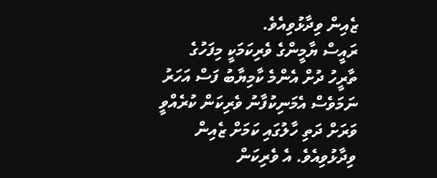ޒެއިން ވިދާޅުވިއެވެ.
ރައީސް ޔާމީންގެ ވެރިކަމަކީ މިފަހުގެ ތާރީހު ދުށް އެންމެ ކާމިޔާބު ފަސް އަހަރު ނަމަވެސް އެމަނިކުފާނު ވެރިކަން ކުރެއްވީ ވަރަށް ދަތި ހާލުގައި ކަމަށް ޒެއިން ވިދާޅުވިއެވެ. އެ ވެރިކަން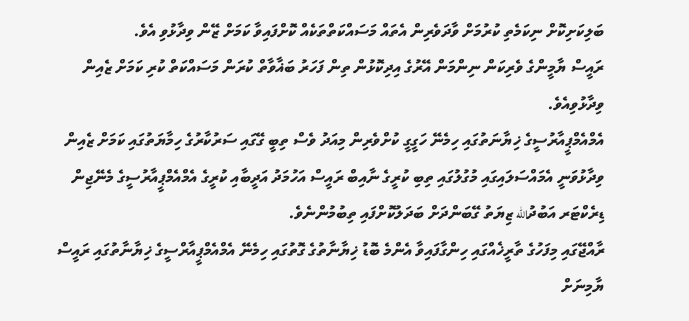ބަލިކަށިކޮށް ނިކަމެތި ކުރުމަށް ވާދަވެރިން އެތައް މަސައްކަތްތަކެއް ކޮށްފައިވާ ކަމަށް ޒޭން ވިދާޅުވި އެވެ.
ރައީސް ޔާމީންގެ ވެރިކަން ނިންމަން އޭރުގެ އިދިކޮޅުން ތިން ފަހަރު ބަޣާވާތް ކުރަން މަސައްކަތް ކުރި ކަމަށް ޒެއިން ވިދާޅުވިއެވެ.
އެމްއެމްޕީއާރުސީގެ ޚިޔާނަތުގައި ހިމެނޭ ހަގީގީ ކުށްވެރިން މިއަދު ވެސް ތިބީ ގޭގައި ސަރުކާރުގެ ހިމާޔަތުގައި ކަމަށް ޒެއިން ވިދާޅުވަނީ އެމައްސަލައިގައި މުގުލުގައި ތިބި ކުރީގެ ނާއިބް ރައީސް އަހުމަދު އަދީބާއި ކުރީގެ އެމްއެމްޕީއާރުސީގެ މެނޭޖިން ޑިރެކްޓަރ އަބުދުالله ޒިޔަތު ގޭބަންދަށް ބަދަލުކޮށްފައި ތިބުމުންނެވެ.
ރާއްޖޭގައި މިފަހުގެ ތާރީޚެއްގައި ހިންގާފައިވާ އެންމެ ބޮޑު ޚިޔާނާތުގެ ގޮތުގައި ހިމެނޭ އެމްއެމްޕީއާރްސީގެ ޚިޔާނާތުގައި ރައީސް ޔާމިނަށް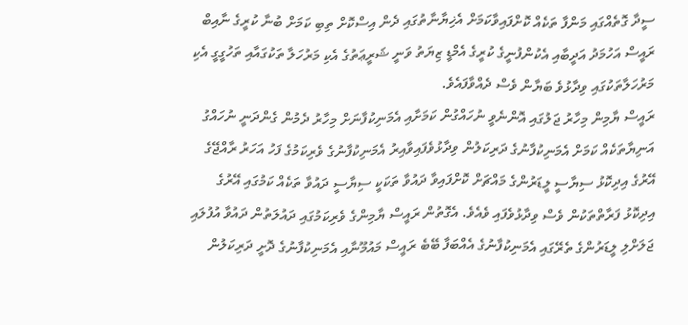ސީދާ ގޮތެއްގައި މަންފާ ތަކެއް ކޮށްފައިވާކަމަށް އެޚިޔާނާތުގައި ދެން އިސްކޮށް ތިބި ކަމަށް ބުނާ ކުރީގެ ނާއިބް ރައީސް އަހުމަދު އަދީބާއި އެކުންފުނީގެ ކުރީގެ އެމްޑީ ޒިޔަތު ވަނީ ޝަރީޢަތުގެ އެކި މަރުހަލާ ތަކުގައާއި ތަހުގީގީ އެކި މަރުހަލާތަކުގައި ވިދާޅުވެ ބަޔާން ވެސް ދެއްވާފައެވެ.
ރައީސް ޔާމިން މިހާރު ޖަލުގައި އޮންނެވީ ނުހައްގުން ކަމަށާއި އެމަނިކުފާނަށް މިހާރު ދެމުން ގެންދަނީ ނުހައްގު އަނިޔާތަކެއް ކަމަށް އެމަނިކުފާނުގެ ދަރިކަލުން ވިދާޅުވެފައިވާއިރު އެމަނިކުފާނުގެ ވެރިކަމުގެ ފަހު އަހަރު ރާއްޖޭގެ އޭރުގެ އިދިކޮޅު ސިޔާސީ ލީޑަރުންގެ މައްޗަށް ކޮށްފައިވާ ދައުވާ ތަކަކީ ސިޔާސީ ދައުވާ ތަކެއް ކަމުގައި އޭރުގެ އިދިކޮޅު ފަރާތްތަކުން ވެސް ވިދާޅުވެފައި ވެއެވެ. އެގޮތުން ރައީސް ޔާމިންގެ ވެރިކަމުގައި ދައުލަތުން ދައުވާ އުފުލައި ޖަލަށްލި ލީޑަރުންގެ ތެރޭގައި އެމަނިކުފާނުގެ އެއްބަފާ ބޭބެ ރައީސް މައުމޫނާއި އެމަނިކުފާނުގެ ދޮށީ ދަރިކަލުން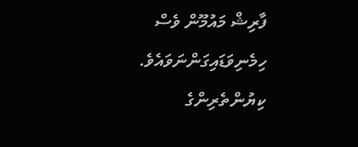ފާރިޝް މައުމޫން ވެސް ހިމެނިވަޑައިގަންނަވައެވެ.
ކިޔުންތެރިންގެ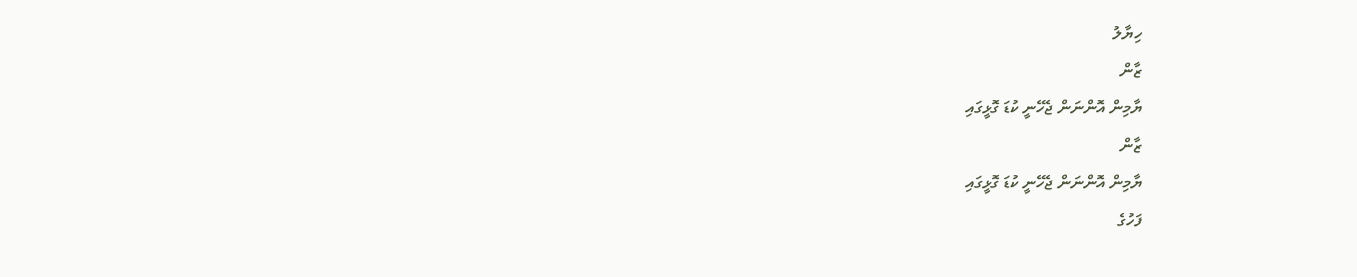ހިޔާލު
ޒާން
ޔާމިން އޮންނަން ޖެހޭނީ ކުޑަ ގޮޅީގައި
ޒާން
ޔާމިން އޮންނަން ޖެހޭނީ ކުޑަ ގޮޅީގައި
ފަހުގެ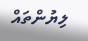ލިޔުންތައް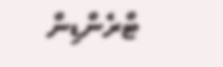ޓްރެންޑިން